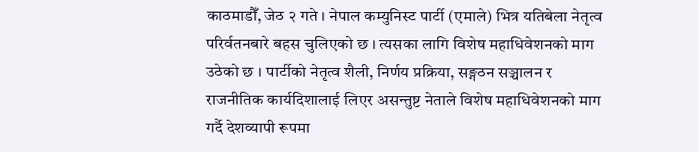काठमाडौँ, जेठ २ गते । नेपाल कम्युनिस्ट पार्टी (एमाले) भित्र यतिबेला नेतृत्व परिर्वतनबारे बहस चुलिएको छ । त्यसका लागि विशेष महाधिवेशनको माग उठेको छ । पार्टीको नेतृत्व शैली, निर्णय प्रक्रिया, सङ्गठन सञ्चालन र राजनीतिक कार्यदिशालाई लिएर असन्तुष्ट नेताले विशेष महाधिवेशनको माग गर्दै देशव्यापी रूपमा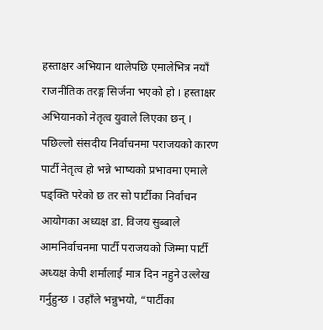हस्ताक्षर अभियान थालेपछि एमालेभित्र नयाँ राजनीतिक तरङ्ग सिर्जना भएको हो । हस्ताक्षर अभियानको नेतृत्व युवाले लिएका छन् ।
पछिल्लो संसदीय निर्वाचनमा पराजयको कारण पार्टी नेतृत्व हो भन्ने भाष्यको प्रभावमा एमाले पङ्क्ति परेको छ तर सो पार्टीका निर्वाचन आयोगका अध्यक्ष डा. विजय सुब्बाले आमनिर्वाचनमा पार्टी पराजयको जिम्मा पार्टी अध्यक्ष केपी शर्मालाई मात्र दिन नहुने उल्लेख गर्नुहुन्छ । उहाँले भन्नुभयो, “पार्टीका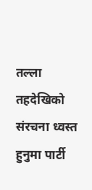तल्ला तहदेखिको संरचना ध्वस्त हुनुमा पार्टी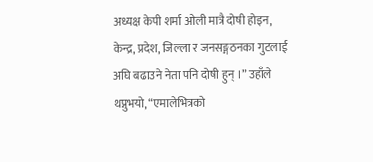अध्यक्ष केपी शर्मा ओली मात्रै दोषी होइन, केन्द्र, प्रदेश, जिल्ला र जनसङ्गठनका गुटलाई अघि बढाउने नेता पनि दोषी हुन् ।” उहाँले थप्नुभयो, “एमालेभित्रको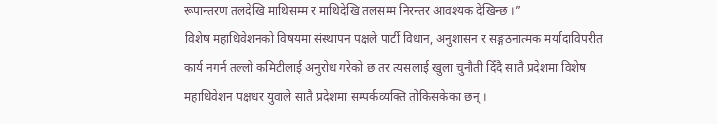रूपान्तरण तलदेखि माथिसम्म र माथिदेखि तलसम्म निरन्तर आवश्यक देखिन्छ ।”
विशेष महाधिवेशनको विषयमा संस्थापन पक्षले पार्टी विधान, अनुशासन र सङ्गठनात्मक मर्यादाविपरीत कार्य नगर्न तल्लो कमिटीलाई अनुरोध गरेको छ तर त्यसलाई खुला चुनौती दिँदै सातै प्रदेशमा विशेष महाधिवेशन पक्षधर युवाले सातै प्रदेशमा सम्पर्कव्यक्ति तोकिसकेका छन् ।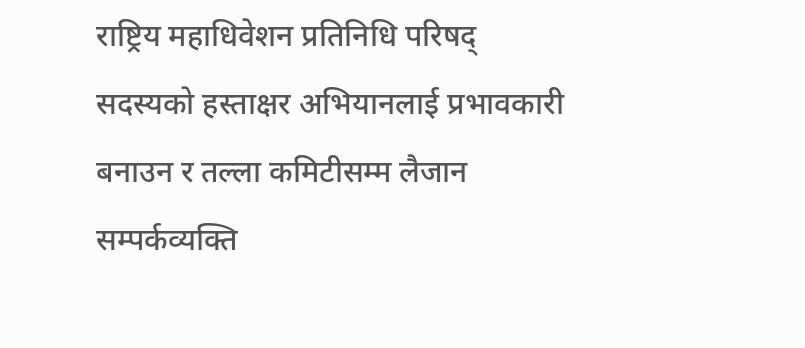राष्ट्रिय महाधिवेशन प्रतिनिधि परिषद् सदस्यको हस्ताक्षर अभियानलाई प्रभावकारी बनाउन र तल्ला कमिटीसम्म लैजान सम्पर्कव्यक्ति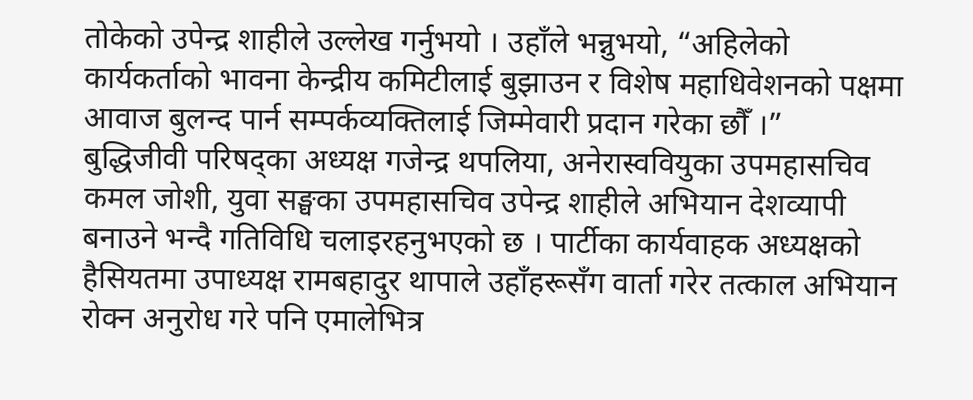तोकेको उपेन्द्र शाहीले उल्लेख गर्नुभयो । उहाँले भन्नुभयो, “अहिलेको कार्यकर्ताको भावना केन्द्रीय कमिटीलाई बुझाउन र विशेष महाधिवेशनको पक्षमा आवाज बुलन्द पार्न सम्पर्कव्यक्तिलाई जिम्मेवारी प्रदान गरेका छौँ ।”
बुद्धिजीवी परिषद्का अध्यक्ष गजेन्द्र थपलिया, अनेरास्ववियुका उपमहासचिव कमल जोशी, युवा सङ्घका उपमहासचिव उपेन्द्र शाहीले अभियान देशव्यापी बनाउने भन्दै गतिविधि चलाइरहनुभएको छ । पार्टीका कार्यवाहक अध्यक्षको हैसियतमा उपाध्यक्ष रामबहादुर थापाले उहाँहरूसँग वार्ता गरेर तत्काल अभियान रोक्न अनुरोध गरे पनि एमालेभित्र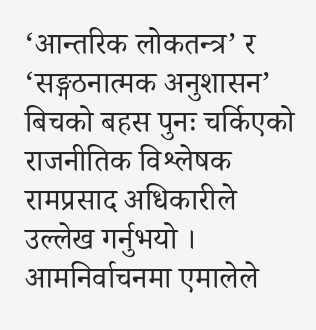‘आन्तरिक लोकतन्त्र’ र ‘सङ्गठनात्मक अनुशासन’ बिचको बहस पुनः चर्किएको राजनीतिक विश्लेषक रामप्रसाद अधिकारीले उल्लेख गर्नुभयो । आमनिर्वाचनमा एमालेले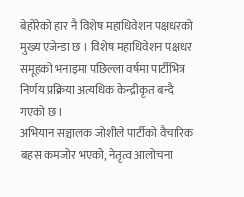बेहोरेको हार नै विशेष महाधिवेशन पक्षधरको मुख्य एजेन्डा छ । विशेष महाधिवेशन पक्षधर समूहको भनाइमा पछिल्ला वर्षमा पार्टीभित्र निर्णय प्रक्रिया अत्यधिक केन्द्रीकृत बन्दै गएको छ ।
अभियान सञ्चालक जोशीले पार्टीको वैचारिक बहस कमजोर भएको, नेतृत्व आलोचना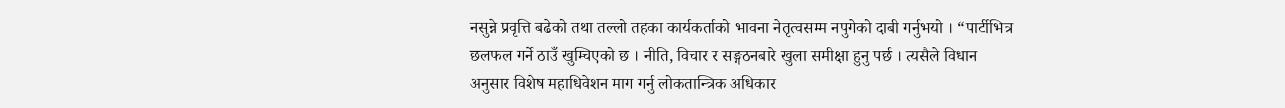नसुन्ने प्रवृत्ति बढेको तथा तल्लो तहका कार्यकर्ताको भावना नेतृत्वसम्म नपुगेको दाबी गर्नुभयो । “पार्टीभित्र छलफल गर्ने ठाउँ खुम्चिएको छ । नीति, विचार र सङ्गठनबारे खुला समीक्षा हुनु पर्छ । त्यसैले विधान अनुसार विशेष महाधिवेशन माग गर्नु लोकतान्त्रिक अधिकार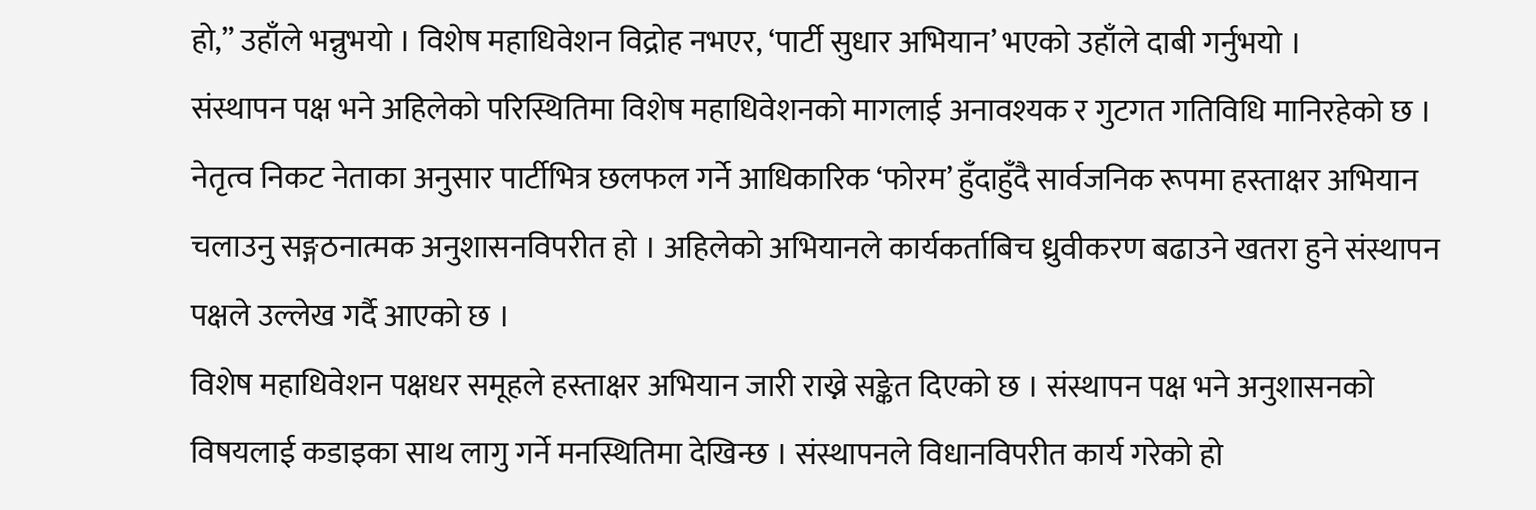हो,” उहाँले भन्नुभयो । विशेष महाधिवेशन विद्रोह नभएर, ‘पार्टी सुधार अभियान’ भएको उहाँले दाबी गर्नुभयो ।
संस्थापन पक्ष भने अहिलेको परिस्थितिमा विशेष महाधिवेशनको मागलाई अनावश्यक र गुटगत गतिविधि मानिरहेको छ । नेतृत्व निकट नेताका अनुसार पार्टीभित्र छलफल गर्ने आधिकारिक ‘फोरम’ हुँदाहुँदै सार्वजनिक रूपमा हस्ताक्षर अभियान चलाउनु सङ्गठनात्मक अनुशासनविपरीत हो । अहिलेको अभियानले कार्यकर्ताबिच ध्रुवीकरण बढाउने खतरा हुने संस्थापन पक्षले उल्लेख गर्दै आएको छ ।
विशेष महाधिवेशन पक्षधर समूहले हस्ताक्षर अभियान जारी राख्ने सङ्केत दिएको छ । संस्थापन पक्ष भने अनुशासनको विषयलाई कडाइका साथ लागु गर्ने मनस्थितिमा देखिन्छ । संस्थापनले विधानविपरीत कार्य गरेको हो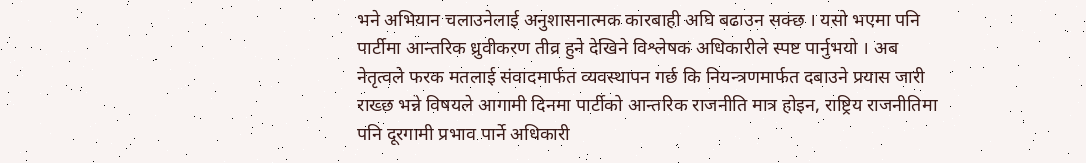भने अभियान चलाउनेलाई अनुशासनात्मक कारबाही अघि बढाउन सक्छ । यसो भएमा पनि पार्टीमा आन्तरिक ध्रुवीकरण तीव्र हुने देखिने विश्लेषक अधिकारीले स्पष्ट पार्नुभयो । अब नेतृत्वले फरक मतलाई संवादमार्फत व्यवस्थापन गर्छ कि नियन्त्रणमार्फत दबाउने प्रयास जारी राख्छ भन्ने विषयले आगामी दिनमा पार्टीको आन्तरिक राजनीति मात्र होइन, राष्ट्रिय राजनीतिमा पनि दूरगामी प्रभाव पार्ने अधिकारी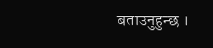बताउनुहुन्छ ।